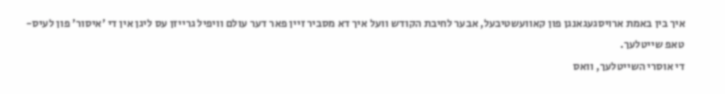איך בין באמת ארויסגעגאנגן פון קאוועשטיבעל, אבער לחיבת הקודש וועל איך דא מסביר זיין פאר דער עולם וויפיל גרייזן עס ליגן אין די 'איסור' פון לעיס-טאפ שייטלעך.
די אוסרי השייטלעך, וואס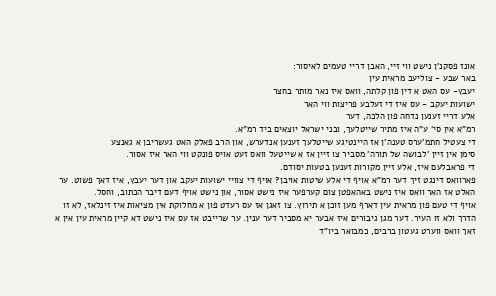אונז פסקנ'ן נישט ווי זיי, האבן דריי טעמים לאיסור:
באר שבע - צוליעב מראית עין
יעבץ- עס האט א דין פון קלתה, וואס איז נאר מותר בחצר
ישועות יעקב - עס איז די זעלבע פריצות ווי האר
אלע דריי זענען נדחה פון הלכה, דער
רמ"א אין סי' ע"ה איז מתיר שייטלעך, ובני ישראל יוצאים ביד רמ"א.
די צעטיל חתמ'ערס טענה'ן אז היינטיגע שייטלעך זענען אנדערש, און הרב פאלק האט געשריבן א גאנצע
סימן אין זיין 'לבושה של תורה' מסביר צו זיין אז א שייטעל וואס זעט אויס פונקט ווי האר איז אסור.
די פראבלעם איז, אלע זיין מקורות זענען בטעות יסודם.
פארוואס דינגט זיך דער רמ"א אויף די אלע שיטות אויבן? אויף די צוויי ישועות יעקב און דער יעבץ, איז דאך פשוט. ער האלט אז האר וואס איז נישט באהאפטן צום קערפער איז נישט אסור, און נישט אויף דעם דיבר הכתוב, וחסל.
אויף די טעם פון מראית עין דארף מען זוכן א תירוץ. צו זאגן אז עס רעדט פון א מחלוקת אין מציאות איז זינלאז, לא זו הדרך ולא זו העיר. דער מגן גיבורים איז אבער יא מסביר דער ענין. ער שרייבט אז עס איז נישט דא קיין מראית עין אין א זאך וואס ווערט געטון ברבים, כמבואר ביו"ד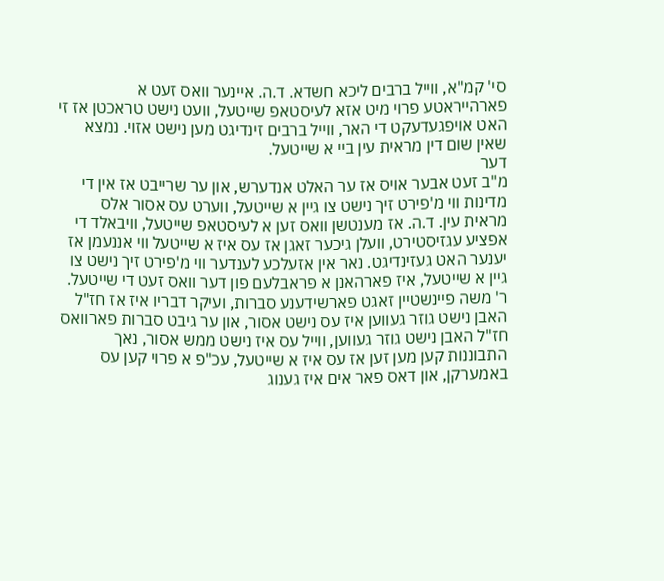סי' קמ"א, ווייל ברבים ליכא חשדא. ד.ה. איינער וואס זעט א פארהייראטע פרוי מיט אזא לעיסטאפ שייטעל, וועט נישט טראכטן אז זי האט אויפגעדעקט די האר, ווייל ברבים זינדיגט מען נישט אזוי. נמצא שאין שום דין מראית עין ביי א שייטעל.
דער
מ"ב זעט אבער אויס אז ער האלט אנדערש, און ער שרייבט אז אין די מדינות ווי מ'פירט זיך נישט צו גיין א שייטעל, ווערט עס אסור אלס מראית עין. ד.ה. אז מענטשן וואס זען א לעיסטאפ שייטעל, וויבאלד די אפציע עגזיסטירט, וועלן גיכער זאגן אז עס איז א שייטעל ווי אננעמן אז יענער האט געזינדיגט. נאר אין אזעלכע לענדער ווי מ'פירט זיך נישט צו גיין א שייטעל, איז פארהאנן א פראבלעם פון דער וואס זעט די שייטעל.
ר' משה פיינשטיין זאגט פארשידענע סברות, ועיקר דבריו איז אז חז"ל האבן נישט גוזר געווען איז עס נישט אסור, און ער גיבט סברות פארוואס חז"ל האבן נישט גוזר געווען, ווייל עס איז נישט ממש אסור, נאך התבוננות קען מען זען אז עס איז א שייטעל, עכ"פ א פרוי קען עס באמערקן, און דאס פאר אים איז גענוג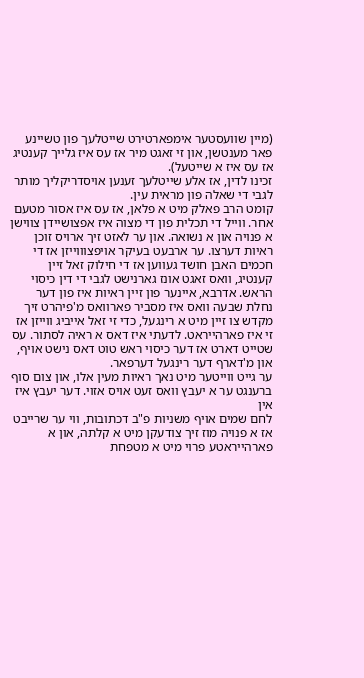(מיין שוועסטער אימפארטירט שייטלעך פון טשיינע פאר מענטשן, און זי זאגט מיר אז עס איז גלייך קענטיג אז עס איז א שייטעל).
זכינו לדין, אז אלע שייטלעך זענען אויסדריקליך מותר לגבי די שאלה פון מראית עין.
קומט הרב פאלק מיט א פלאן, אז עס איז אסור מטעם אחר. ווייל די תכלית פון די מצוה איז אפצושיידן צווישן א פנויה און א נשואה. און ער לאזט זיך ארויס זוכן ראיות דערצו. ער ארבעט בעיקר אויפצוווייזן אז די חכמים האבן חושד געווען אז די חילוק זאל זיין קענטיג, וואס זאגט אונז גארנישט לגבי די דין כיסוי הראש. אדרבא, איינער פון זיין ראיות איז פון דער נחלת שבעה וואס איז מסביר פארוואס מ'פיהרט זיך מקדש צו זיין מיט א רינגעל, כדי זי זאל אייביג ווייזן אז זי איז פארהייראט. לדעתי איז דאס א ראיה לסתור. עס שטייט דארט אז דער כיסוי ראש טוט דאס נישט אויף, און מ'דארף דער רינגעל דערפאר.
ער גייט ווייטער מיט נאך ראיות מעין אלו, און צום סוף ברענגט ער א יעבץ וואס זעט אויס אזוי. דער יעבץ איז אין
לחם שמים אויף משניות פ"ב דכתובות, ווי ער שרייבט אז א פנויה מוז זיך צודעקן מיט א קלתה, און א פארהייראטע פרוי מיט א מטפחת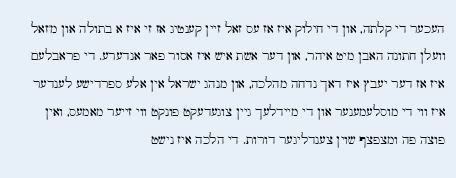העכער די קלתה, און די חילוק איז אז עס זאל זיין קענטיג אז זי איז א בתולה און מ'זאל וועלן חתונה האבן מיט איהר, און דער אשת איש איז אסור פאר אנדערע. די פראבלעם איז אז דער יעבץ איז דאך נדחה מהלכה, און מנהג ישראל אין אלע ספרדישע לענדער איז ווי די מוסלעמענער און די מיידלעך גיין צוגעדעקט פונקט ווי זייער מאמעס, ואין פוצה פה ומצפצף שוין צענדליגער דורות. די הלכה איז נישט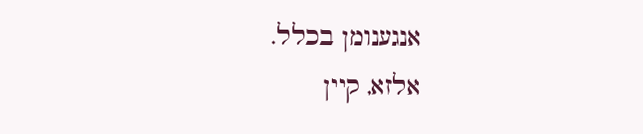אנגענומן בכלל.
אלזא, קיין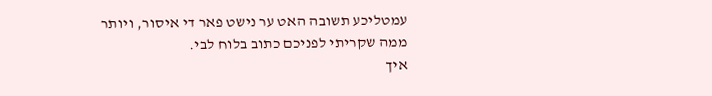עמטליכע תשובה האט ער נישט פאר די איסור, ויותר ממה שקריתי לפניכם כתוב בלוח לבי.
איך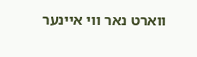ווארט נאר ווי איינער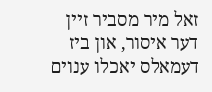זאל מיר מסביר זיין דער איסור, און ביז דעמאלס יאכלו ענוים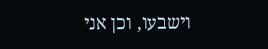וישבעו, וכן אני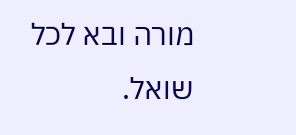מורה ובא לכל שואל.